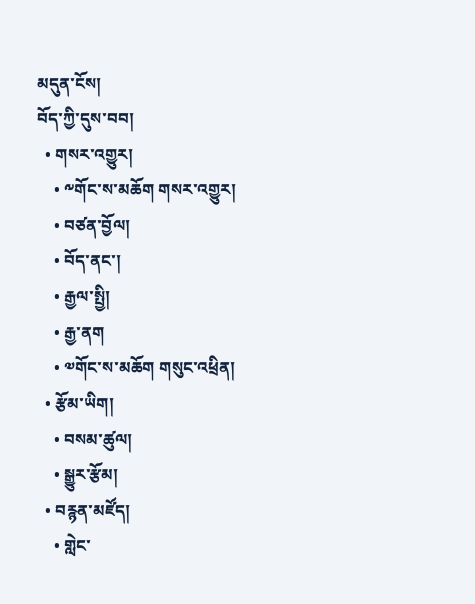མདུན་ངོས།
བོད་ཀྱི་དུས་བབ།
  • གསར་འགྱུར།
    • ༸གོང་ས་མཆོག གསར་འགྱུར།
    • བཙན་བྱོལ།
    • བོད་ནང་།
    • རྒྱལ་སྤྱི།
    • རྒྱ་ནག
    • ༧གོང་ས་མཆོག གསུང་འཕྲིན།
  • རྩོམ་ཡིག།
    • བསམ་ཚུལ།
    • སྒྱུར་རྩོམ།
  • བརྙན་མཛོད།
    • གླེང་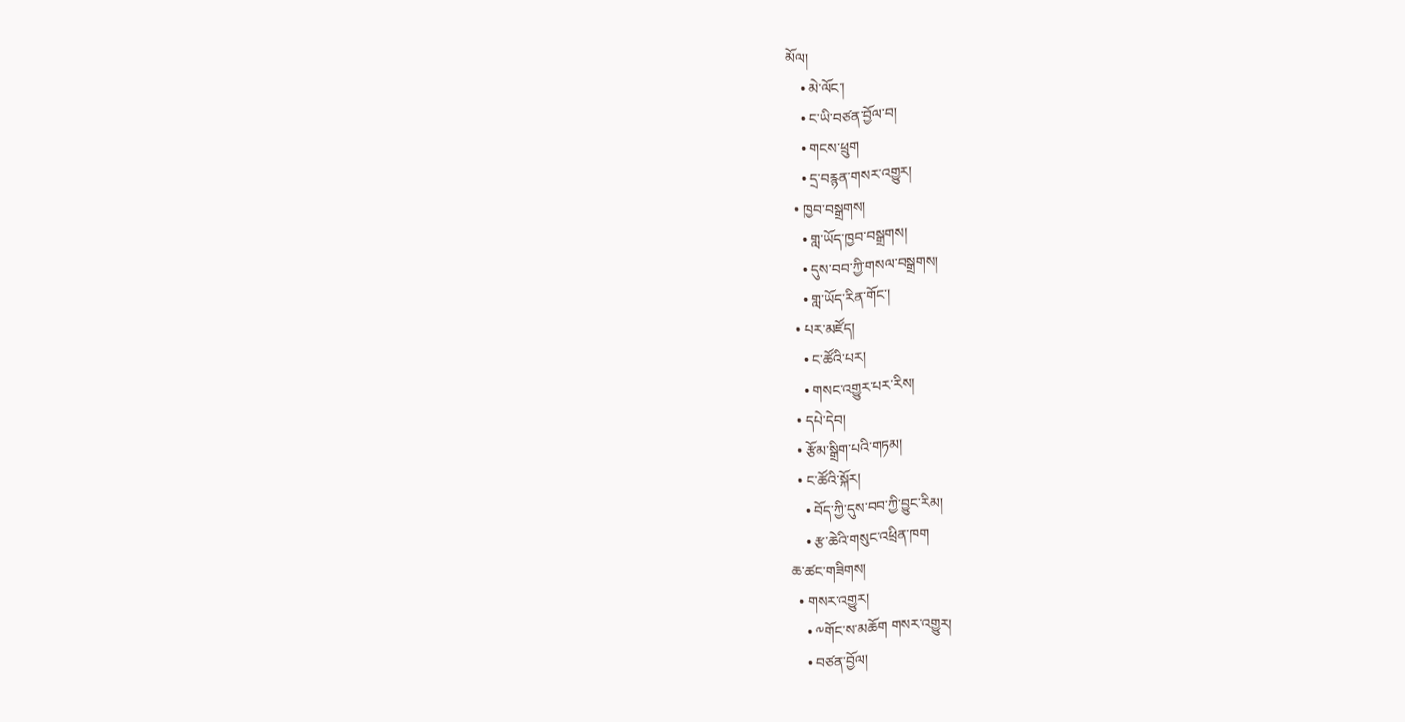མོལ།
    • མེ་ལོང་།
    • ང་ཡི་བཙན་བྱོལ་བ།
    • གངས་ཕྲུག
    • དྲ་བརྙན་གསར་འགྱུར།
  • ཁྱབ་བསྒྲགས།
    • གླ་ཡོད་ཁྱབ་བསྒྲགས།
    • དུས་བབ་ཀྱི་གསལ་བསྒྲགས།
    • གླ་ཡོད་རིན་གོང་།
  • པར་མཛོད།
    • ང་ཚོའི་པར།
    • གསང་འགྱུར་པར་རིས།
  • དཔེ་དེབ།
  • རྩོམ་སྒྲིག་པའི་གཏམ།
  • ང་ཚོའི་སྐོར།
    • བོད་ཀྱི་དུས་བབ་ཀྱི་བྱུང་རིམ།
    • རྩ་ཆེའི་གསུང་འཕྲིན་ཁག
ཆ་ཚང་གཟིགས།
  • གསར་འགྱུར།
    • ༸གོང་ས་མཆོག གསར་འགྱུར།
    • བཙན་བྱོལ།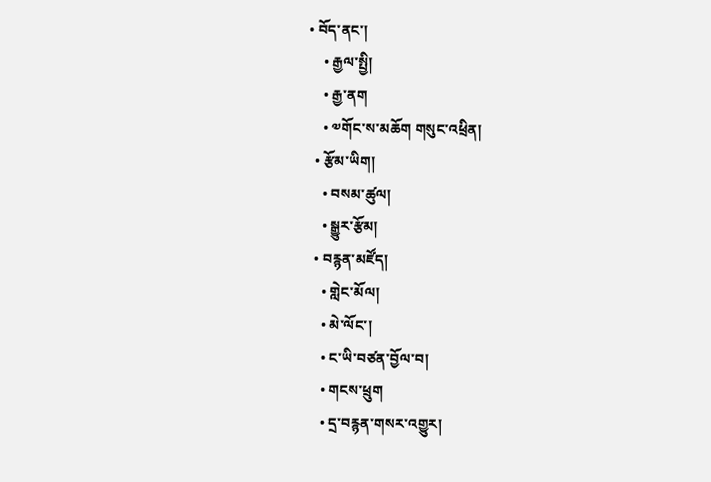• བོད་ནང་།
    • རྒྱལ་སྤྱི།
    • རྒྱ་ནག
    • ༧གོང་ས་མཆོག གསུང་འཕྲིན།
  • རྩོམ་ཡིག།
    • བསམ་ཚུལ།
    • སྒྱུར་རྩོམ།
  • བརྙན་མཛོད།
    • གླེང་མོལ།
    • མེ་ལོང་།
    • ང་ཡི་བཙན་བྱོལ་བ།
    • གངས་ཕྲུག
    • དྲ་བརྙན་གསར་འགྱུར།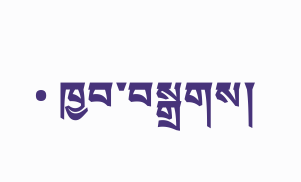• ཁྱབ་བསྒྲགས།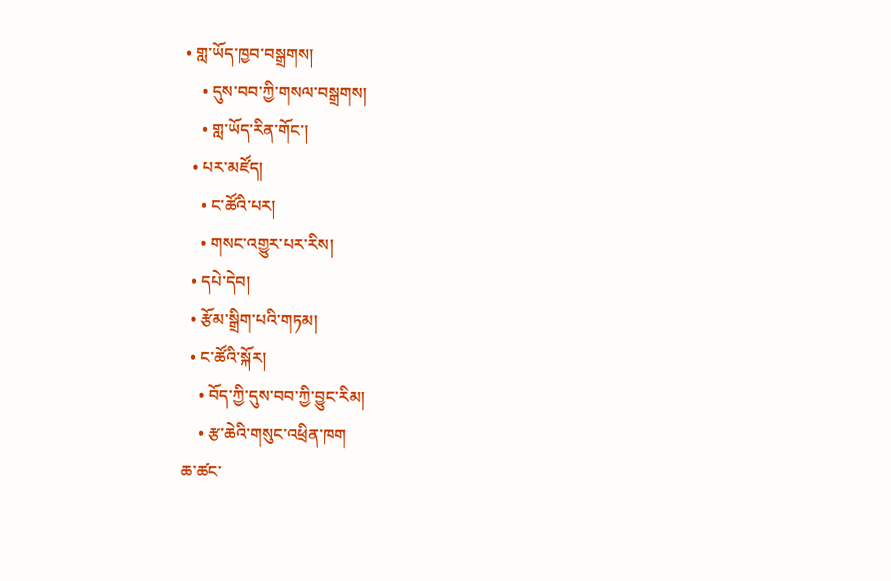• གླ་ཡོད་ཁྱབ་བསྒྲགས།
    • དུས་བབ་ཀྱི་གསལ་བསྒྲགས།
    • གླ་ཡོད་རིན་གོང་།
  • པར་མཛོད།
    • ང་ཚོའི་པར།
    • གསང་འགྱུར་པར་རིས།
  • དཔེ་དེབ།
  • རྩོམ་སྒྲིག་པའི་གཏམ།
  • ང་ཚོའི་སྐོར།
    • བོད་ཀྱི་དུས་བབ་ཀྱི་བྱུང་རིམ།
    • རྩ་ཆེའི་གསུང་འཕྲིན་ཁག
ཆ་ཚང་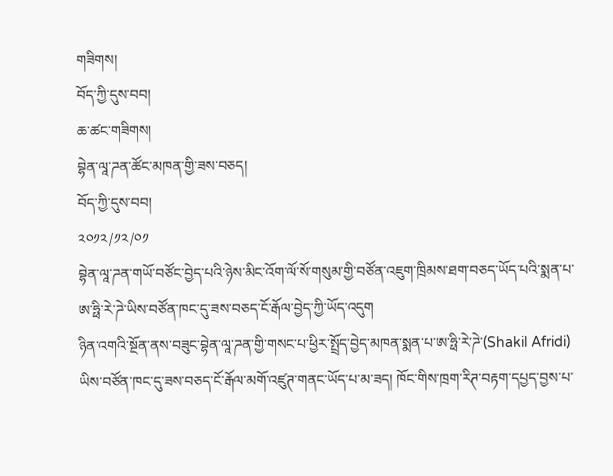གཟིགས།
བོད་ཀྱི་དུས་བབ།
ཆ་ཚང་གཟིགས།
བྷེན་ལཱ་ཌན་ཚོང་མཁན་གྱི་ཟས་བཅད།
བོད་ཀྱི་དུས་བབ།
༢༠༡༢/༡༢/༠༡
བྷེན་ལཱ་ཌན་གཡོ་བཙོང་བྱེད་པའི་ཉེས་མིང་འོག་ལོ་སོ་གསུམ་གྱི་བཙོན་འཇུག་ཁྲིམས་ཐག་བཅད་ཡོད་པའི་སྨན་པ་ཨ་ཧྥི་རེ་ཌེ་ཡིས་བཙོན་ཁང་དུ་ཟས་བཅད་ངོ་རྒོལ་བྱེད་ཀྱི་ཡོད་འདུག
ཉིན་འགའི་སྔོན་ནས་བཟུང་བྷེན་ལཱ་ཌན་གྱི་གསང་པ་ཕྱིར་སྤྲོད་བྱེད་མཁན་སྨན་པ་ཨ་ཧྥི་རེ་ཌེ་(Shakil Afridi) ཡིས་བཙོན་ཁང་དུ་ཟས་བཅད་ངོ་རྒོལ་མགོ་འཛུཊ་གནང་ཡོད་པ་མ་ཟད། ཁོང་གིས་ཁྲག་རིཊ་བརྟག་དཔྱད་བྱས་པ་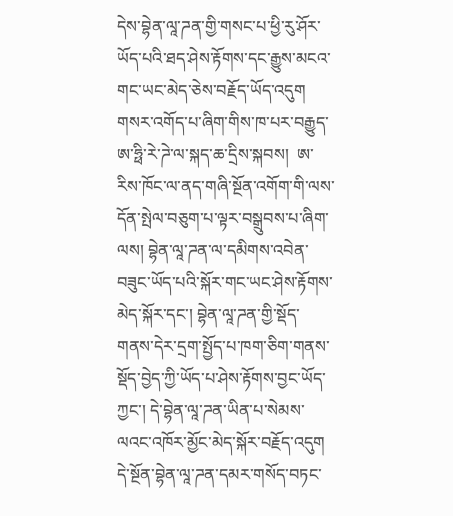དེས་བྷེན་ལཱ་ཌན་གྱི་གསང་པ་ཕྱི་རུ་ཤོར་ཡོད་པའི་ཐད་ཤེས་རྟོགས་དང་རྒྱུས་མངའ་གང་ཡང་མེད་ཅེས་བརྗོད་ཡོད་འདུག
གསར་འགོད་པ་ཞིག་གིས་ཁ་པར་བརྒྱུད་ཨ་ཧྥི་རེ་ཌེ་ལ་སྐད་ཆ་དྲིས་སྐབས།  ཨ་རིས་ཁོང་ལ་ནད་གཞི་སྔོན་འགོག་གི་ལས་དོན་སྤེལ་བཅུག་པ་ལྟར་བསྒྲུབས་པ་ཞིག་ལས། བྷེན་ལཱ་ཌན་ལ་དམིགས་འབེན་བཟུང་ཡོད་པའི་སྐོར་གང་ཡང་ཤེས་རྟོགས་མེད་སྐོར་དང་། བྷེན་ལཱ་ཌན་གྱི་སྡོད་གནས་དེར་དྲག་སྤྱོད་པ་ཁག་ཅིག་གནས་སྡོད་བྱེད་ཀྱི་ཡོད་པ་ཤེས་རྟོགས་བྱང་ཡོད་ཀྱང་། དེ་བྷེན་ལཱ་ཌན་ཡིན་པ་སེམས་ལའང་འཁོར་མྱོང་མེད་སྐོར་བརྗོད་འདུག
དེ་སྔོན་བྷེན་ལཱ་ཌན་དམར་གསོད་བཏང་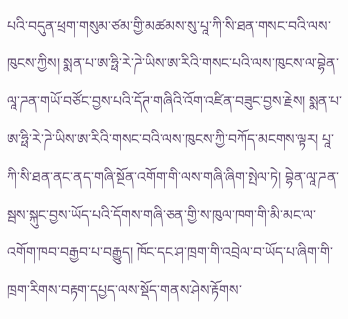པའི་བདུན་ཕྲག་གསུམ་ཙམ་གྱི་མཚམས་སུ་པཱ་ཀི་སི་ཐན་གསང་བའི་ལས་ཁུངས་ཀྱིས། སྨན་པ་ཨ་ཧྥི་རེ་ཌེ་ཡིས་ཨ་རིའི་གསང་པའི་ལས་ཁུངས་ལ་བྷེན་ལཱ་ཌན་གཡོ་བཙོང་བྱས་པའི་དོཊ་གཞིའི་འོག་འཛིན་བཟུང་བྱས་རྗེས། སྨན་པ་ཨ་ཧྥི་རེ་ཌེ་ཡིས་ཨ་རིའི་གསང་བའི་ལས་ཁུངས་ཀྱི་བཀོད་མངགས་ལྟར། པཱ་ཀི་སི་ཐན་ནང་ནད་གཞི་སྔོན་འགོག་གི་ལས་གཞི་ཞིག་སྤེལ་ཏེ། བྷེན་ལཱ་ཌན་སྦས་སྐུང་བྱས་ཡོད་པའི་དོགས་གཞི་ཅན་གྱི་ས་ཁུལ་ཁག་གི་མི་མང་ལ་འགོག་ཁབ་བརྒྱབ་པ་བརྒྱུད། ཁོང་དང་ཤ་ཁྲག་གི་འབྲེལ་བ་ཡོད་པ་ཞིག་གི་ཁྲག་རིགས་བརྟག་དཔྱད་ལས་སྡོད་གནས་ཤེས་རྟོགས་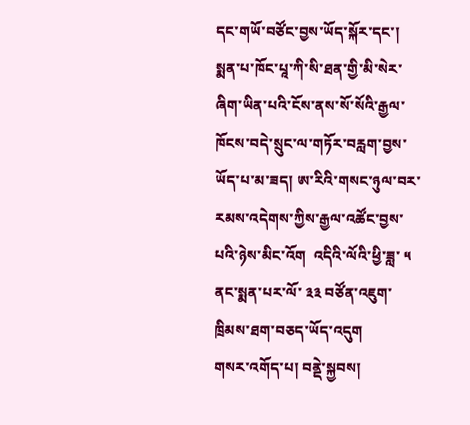དང་གཡོ་བཙོང་བྱས་ཡོད་སྐོར་དང་།  སྨན་པ་ཁོང་པཱ་ཀི་སི་ཐན་གྱི་མི་སེར་ཞིག་ཡིན་པའི་ངོས་ནས་སོ་སོའི་རྒྱལ་ཁོངས་བདེ་སྲུང་ལ་གཏོར་བརླག་བྱས་ཡོད་པ་མ་ཟད། ཨ་རིའི་གསང་ཉུལ་བར་རམས་འདེགས་ཀྱིས་རྒྱལ་འཚོང་བྱས་པའི་ཉེས་མིང་འོག  འདིའི་ལོའི་ཕྱི་ཟླ་ ༥ ནང་སྨན་པར་ལོ་ ༣༣ བཙོན་འཇུག་ཁྲིམས་ཐག་བཅད་ཡོད་འདུག
གསར་འགོད་པ། བནྡེ་སྐྱབས།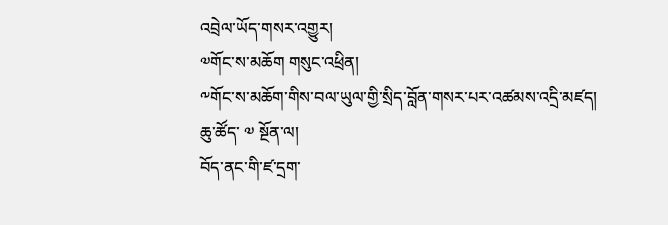འབྲེལ་ཡོད་གསར་འགྱུར།
༧གོང་ས་མཆོག གསུང་འཕྲིན།
༸གོང་ས་མཆོག་གིས་བལ་ཡུལ་གྱི་སྲིད་བློན་གསར་པར་འཚམས་འདྲི་མཛད།
ཆུ་ཚོད་ ༧ སྔོན་ལ།
བོད་ནང་གི་ཛ་དྲག་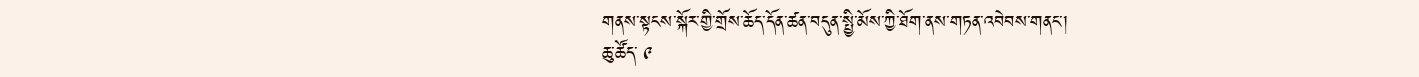གནས་སྟངས་སྐོར་གྱི་གྲོས་ཆོད་དོན་ཚན་བདུན་སྤྱི་མོས་ཀྱི་ཐོག་ནས་གཏན་འབེབས་གནང་།
ཆུ་ཚོད་ ༩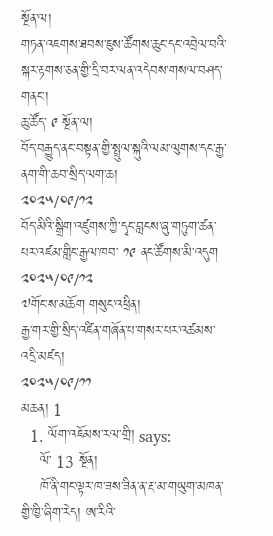སྔོན་ལ།
གཏན་འཇགས་ཐབས་ཇུས་ཚོགས་ཆུང་དང་འབྲེལ་བའི་སྐར་རྟགས་ཅན་གྱི་དྲི་བར་ལན་འདེབས་གསལ་བཤད་གནང་།
ཆུ་ཚོད་ ༩ སྔོན་ལ།
བོད་བརྒྱུད་ནང་བསྟན་གྱི་སྤྲུལ་སྐུའི་ལམ་ལུགས་དང་རྒྱ་ནག་གི་ཆབ་སྲིད་ལག་ཆ།
༢༠༢༥/༠༩/༡༢
བོད་མིའི་སྒྲིག་འཛུགས་ཀྱི་དྭང་བླངས་ཞུ་གཏུག་ཚན་པར་འཛམ་གླིང་རྒྱལ་ཁབ་ ༡༩ ནང་ཚོགས་མི་འདུག
༢༠༢༥/༠༩/༡༢
༧གོང་ས་མཆོག གསུང་འཕྲིན།
རྒྱ་གར་གྱི་སྲིད་འཛིན་གཞོན་པ་གསར་པར་འཚམས་འདྲི་མཛད།
༢༠༢༥/༠༩/༡༡
མཆན། 1
  1. ལོག་འཇོམས་རལ་གྲི། says:
    ལོ་ 13 སྔོན།
    ཁོ་ནི་གང་ལྟར་ཁ་ཟས་ཟིན་ན་རྔ་མ་གཡུག་མཁན་གྱི་ཁྱི་ཞིག་རེད། ཨ་རིའི་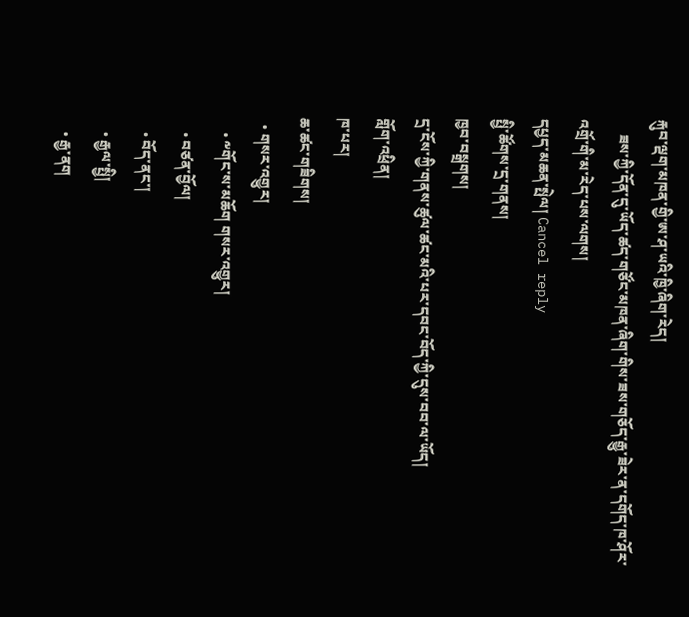རྐུབ་ལྡག་མཁན་གྱི་ཨ་ཤ་ཡའི་ཁྱི་ཞིག་རེད།
    ཟས་ཀྱི་དོན་དུ་ཡོད་ཚད་གཙོང་མཁན་ཞིག་གིས་ཟས་གཅོད་རྒྱུ་ཟེར་ན་དགོད་ཁ་ཤོར་འགྲོ་གི་མ་རེད་པས་ལགས།
དཔྱད་མཆན་སྤེལ། Cancel reply
སྤྱི་ཚོགས་དྲ་གནས།
ཁྱབ་བསྒྲགས།
དྲ་ངོས་ཀྱི་གནས་ཚུལ་ཚང་མའི་པར་དབང་བོད་ཀྱི་དུས་བབ་ལ་ཡོད།
གློག་འཕྲིན།
ཁ་པར།
ཆ་ཚང་གཟིགས།
  • གསར་འགྱུར།
    • ༸གོང་ས་མཆོག གསར་འགྱུར།
    • བཙན་བྱོལ།
    • བོད་ནང་།
    • རྒྱལ་སྤྱི།
    • རྒྱ་ནག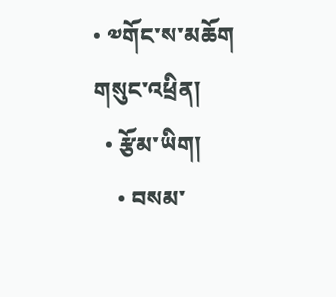• ༧གོང་ས་མཆོག གསུང་འཕྲིན།
  • རྩོམ་ཡིག།
    • བསམ་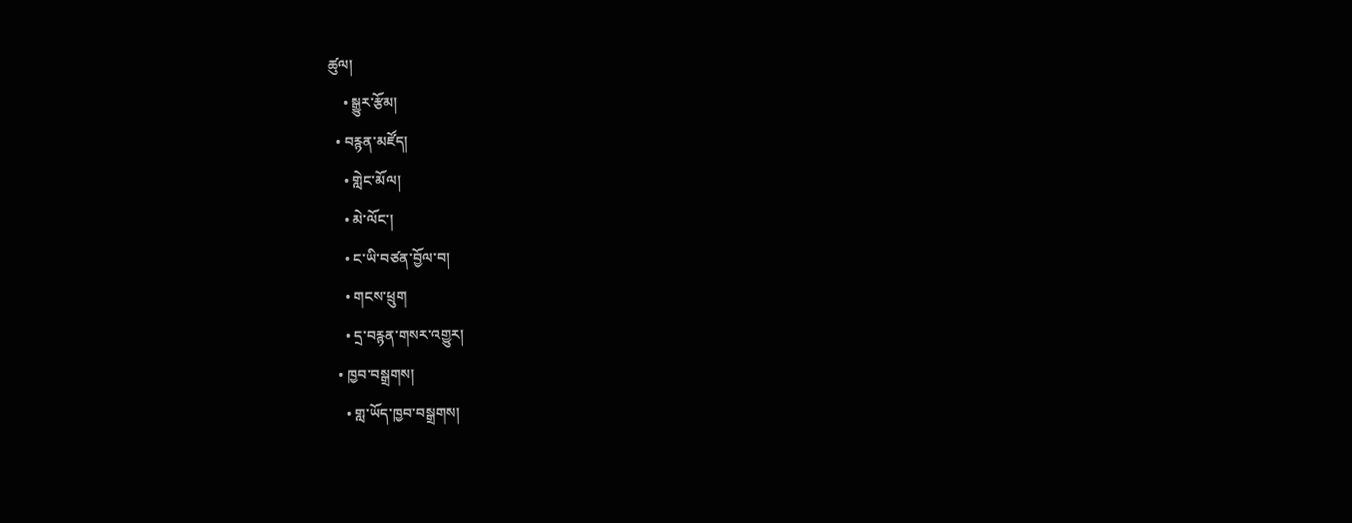ཚུལ།
    • སྒྱུར་རྩོམ།
  • བརྙན་མཛོད།
    • གླེང་མོལ།
    • མེ་ལོང་།
    • ང་ཡི་བཙན་བྱོལ་བ།
    • གངས་ཕྲུག
    • དྲ་བརྙན་གསར་འགྱུར།
  • ཁྱབ་བསྒྲགས།
    • གླ་ཡོད་ཁྱབ་བསྒྲགས།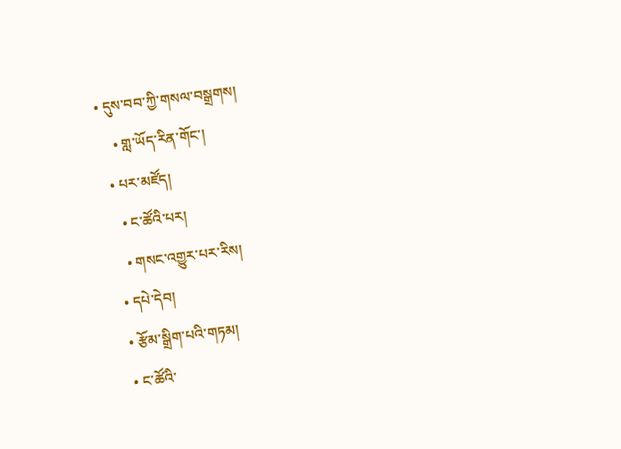• དུས་བབ་ཀྱི་གསལ་བསྒྲགས།
    • གླ་ཡོད་རིན་གོང་།
  • པར་མཛོད།
    • ང་ཚོའི་པར།
    • གསང་འགྱུར་པར་རིས།
  • དཔེ་དེབ།
  • རྩོམ་སྒྲིག་པའི་གཏམ།
  • ང་ཚོའི་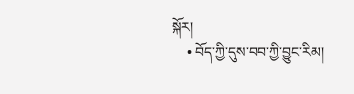སྐོར།
    • བོད་ཀྱི་དུས་བབ་ཀྱི་བྱུང་རིམ།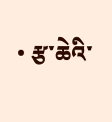• རྩ་ཆེའི་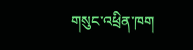གསུང་འཕྲིན་ཁག